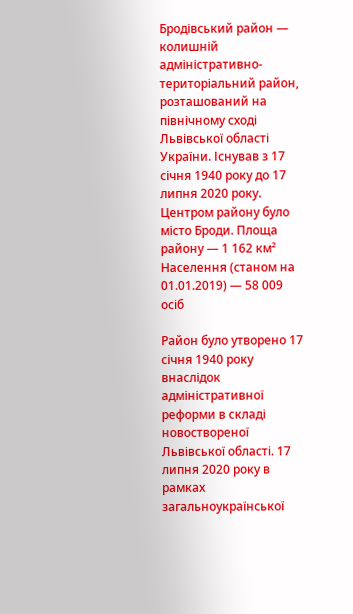Бродівський район — колишній адміністративно-територіальний район, розташований на північному сході Львівської області України. Існував з 17 січня 1940 року до 17 липня 2020 року. Центром району було місто Броди. Площа району — 1 162 км² Населення (станом на 01.01.2019) — 58 009 осіб

Район було утворено 17 січня 1940 року внаслідок адміністративної реформи в складі новоствореної Львівської області. 17 липня 2020 року в рамках загальноукраїнської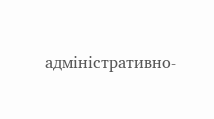адміністративно-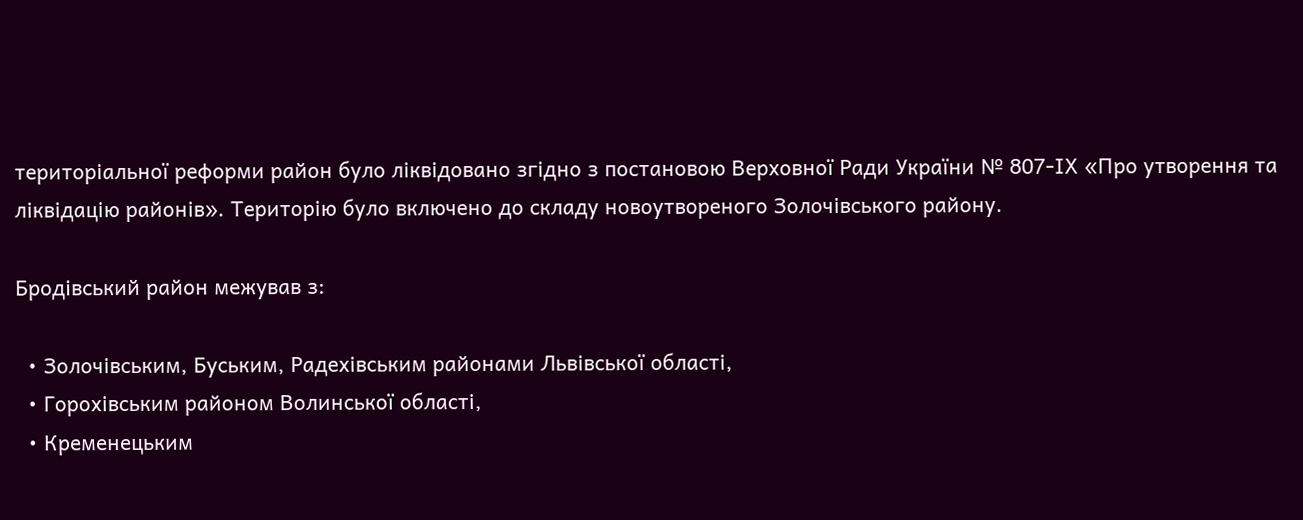територіальної реформи район було ліквідовано згідно з постановою Верховної Ради України № 807-ІХ «Про утворення та ліквідацію районів». Територію було включено до складу новоутвореного Золочівського району.

Бродівський район межував з:

  • Золочівським, Буським, Радехівським районами Львівської області,
  • Горохівським районом Волинської області,
  • Кременецьким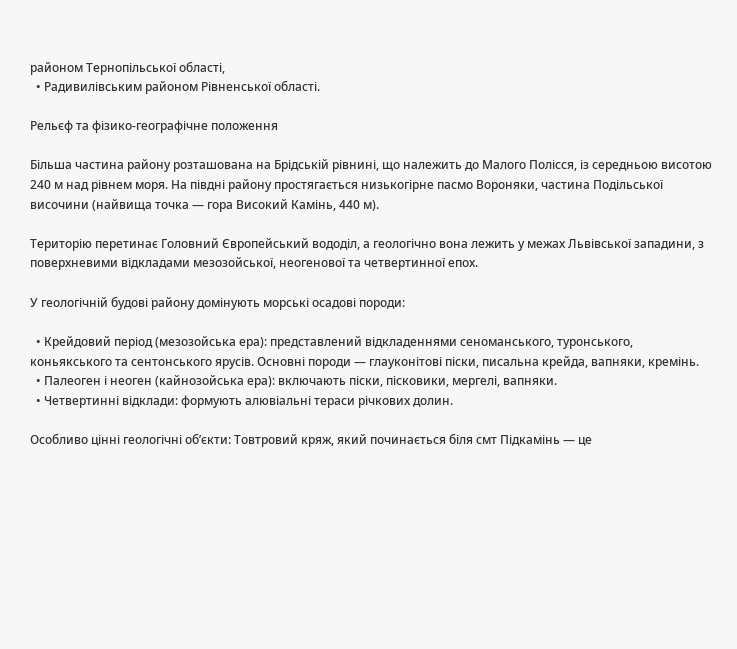районом Тернопільської області,
  • Радивилівським районом Рівненської області.

Рельєф та фізико-географічне положення

Більша частина району розташована на Брідській рівнині, що належить до Малого Полісся, із середньою висотою 240 м над рівнем моря. На півдні району простягається низькогірне пасмо Вороняки, частина Подільської височини (найвища точка — гора Високий Камінь, 440 м).

Територію перетинає Головний Європейський вододіл, а геологічно вона лежить у межах Львівської западини, з поверхневими відкладами мезозойської, неогенової та четвертинної епох.

У геологічній будові району домінують морські осадові породи:

  • Крейдовий період (мезозойська ера): представлений відкладеннями сеноманського, туронського, коньякського та сентонського ярусів. Основні породи — глауконітові піски, писальна крейда, вапняки, кремінь.
  • Палеоген і неоген (кайнозойська ера): включають піски, пісковики, мергелі, вапняки.
  • Четвертинні відклади: формують алювіальні тераси річкових долин.

Особливо цінні геологічні об’єкти: Товтровий кряж, який починається біля смт Підкамінь — це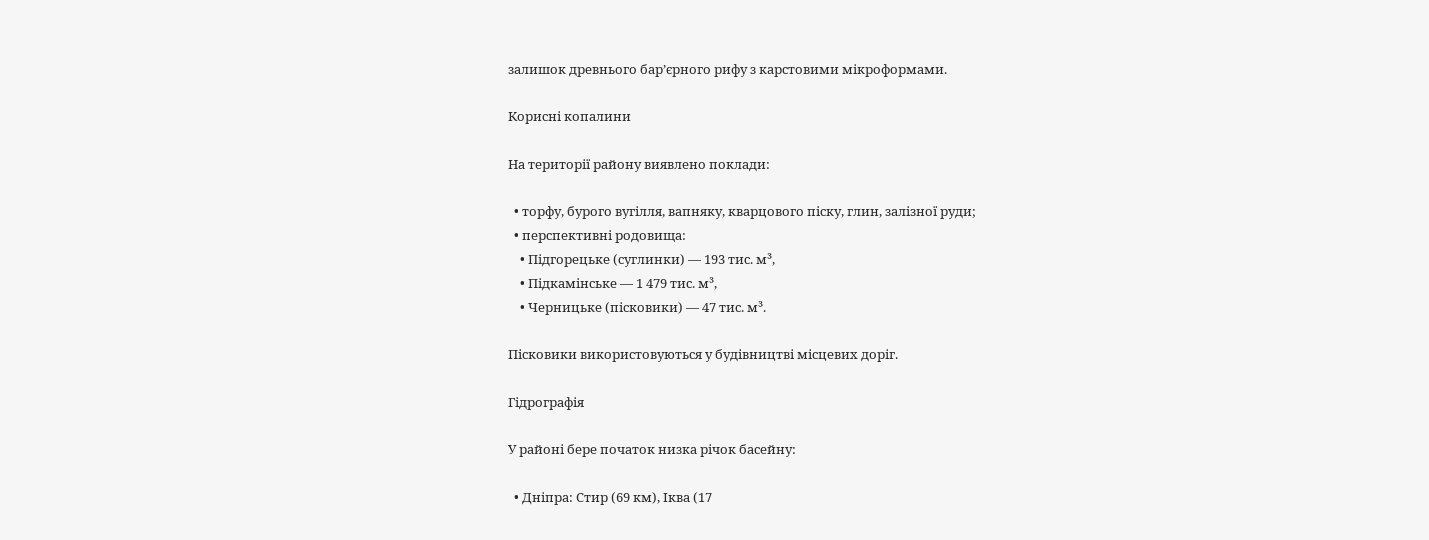залишок древнього бар’єрного рифу з карстовими мікроформами.

Корисні копалини

На території району виявлено поклади:

  • торфу, бурого вугілля, вапняку, кварцового піску, глин, залізної руди;
  • перспективні родовища:
    • Підгорецьке (суглинки) — 193 тис. м³,
    • Підкамінське — 1 479 тис. м³,
    • Черницьке (пісковики) — 47 тис. м³.

Пісковики використовуються у будівництві місцевих доріг.

Гідрографія

У районі бере початок низка річок басейну:

  • Дніпра: Стир (69 км), Іква (17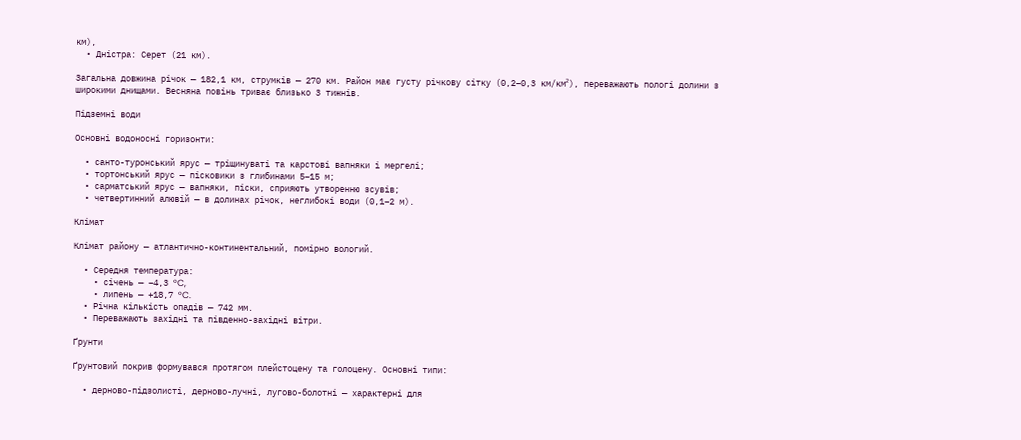км),
  • Дністра: Серет (21 км).

Загальна довжина річок — 182,1 км, струмків — 270 км. Район має густу річкову сітку (0,2–0,3 км/км²), переважають пологі долини з широкими днищами. Весняна повінь триває близько 3 тижнів.

Підземні води

Основні водоносні горизонти:

  • санто-туронський ярус — тріщинуваті та карстові вапняки і мергелі;
  • тортонський ярус — пісковики з глибинами 5–15 м;
  • сарматський ярус — вапняки, піски, сприяють утворенню зсувів;
  • четвертинний алювій — в долинах річок, неглибокі води (0,1–2 м).

Клімат

Клімат району — атлантично-континентальний, помірно вологий.

  • Середня температура:
    • січень — −4,3 °C,
    • липень — +18,7 °C.
  • Річна кількість опадів — 742 мм.
  • Переважають західні та південно-західні вітри.

Ґрунти

Ґрунтовий покрив формувався протягом плейстоцену та голоцену. Основні типи:

  • дерново-підзолисті, дерново-лучні, лугово-болотні — характерні для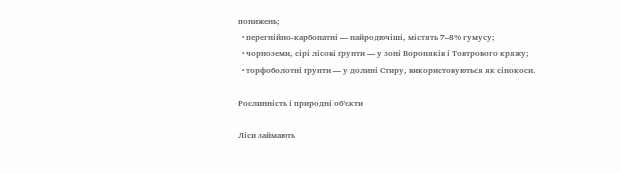понижень;
  • перегнійно-карбонатні — найродючіші, містять 7–8% гумусу;
  • чорноземи, сірі лісові ґрунти — у зоні Вороняків і Товтрового кряжу;
  • торфоболотні ґрунти — у долині Стиру, використовуються як сінокоси.

Рослинність і природні об’єкти

Ліси займають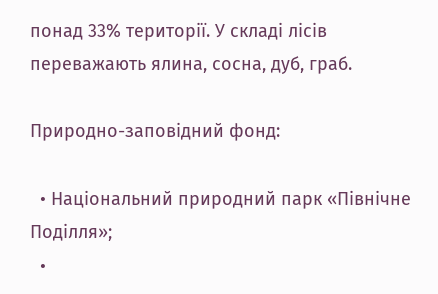понад 33% території. У складі лісів переважають ялина, сосна, дуб, граб.

Природно-заповідний фонд:

  • Національний природний парк «Північне Поділля»;
  •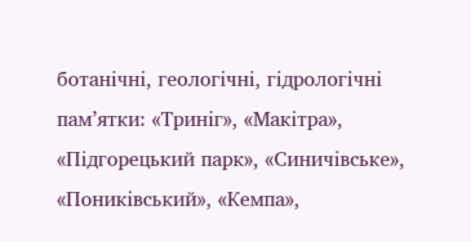ботанічні, геологічні, гідрологічні пам’ятки: «Триніг», «Макітра», «Підгорецький парк», «Синичівське», «Пониківський», «Кемпа»,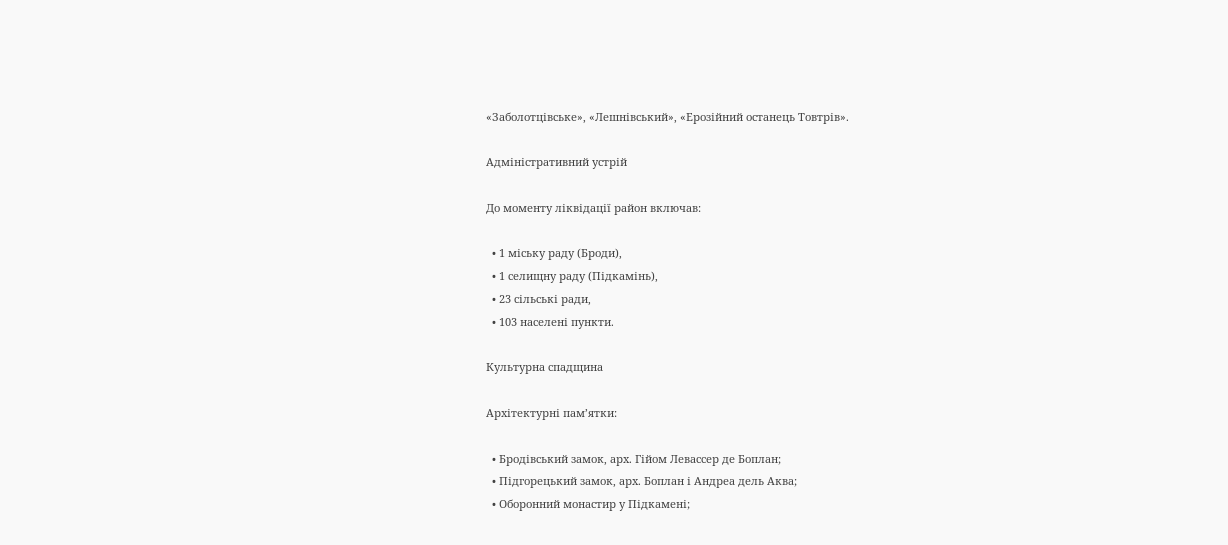«Заболотцівське», «Лешнівський», «Ерозійний останець Товтрів».

Адміністративний устрій

До моменту ліквідації район включав:

  • 1 міську раду (Броди),
  • 1 селищну раду (Підкамінь),
  • 23 сільські ради,
  • 103 населені пункти.

Культурна спадщина

Архітектурні пам’ятки:

  • Бродівський замок, арх. Гійом Левассер де Боплан;
  • Підгорецький замок, арх. Боплан і Андреа дель Аква;
  • Оборонний монастир у Підкамені;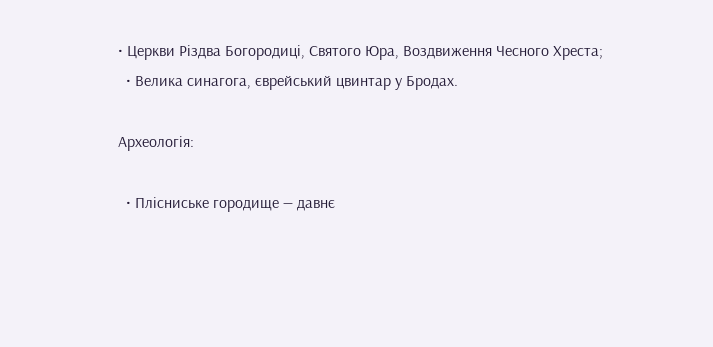• Церкви Різдва Богородиці, Святого Юра, Воздвиження Чесного Хреста;
  • Велика синагога, єврейський цвинтар у Бродах.

Археологія:

  • Плісниське городище — давнє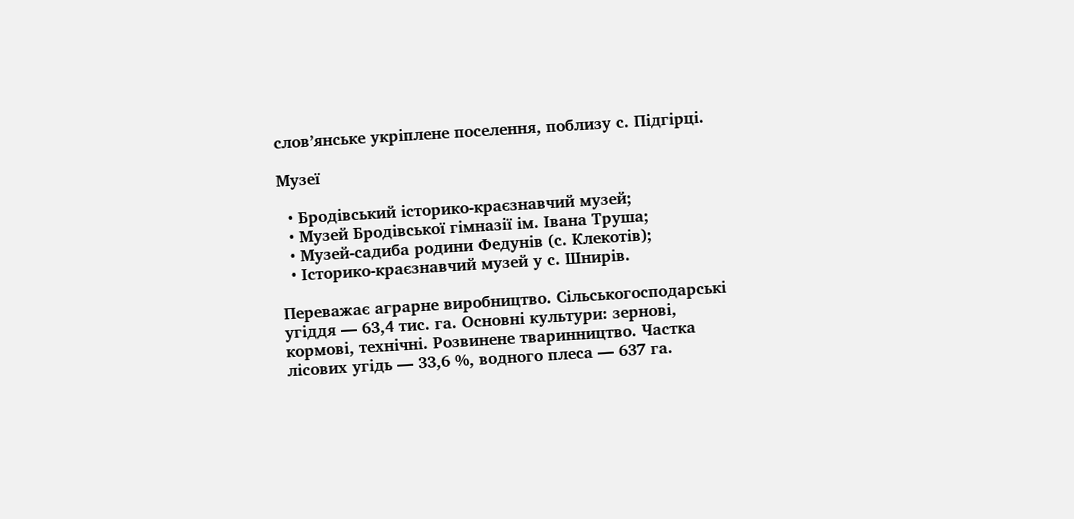слов’янське укріплене поселення, поблизу с. Підгірці.

Музеї

  • Бродівський історико-краєзнавчий музей;
  • Музей Бродівської гімназії ім. Івана Труша;
  • Музей-садиба родини Федунів (с. Клекотів);
  • Історико-краєзнавчий музей у с. Шнирів.

Переважає аграрне виробництво. Сільськогосподарські угіддя — 63,4 тис. га. Основні культури: зернові, кормові, технічні. Розвинене тваринництво. Частка лісових угідь — 33,6 %, водного плеса — 637 га.